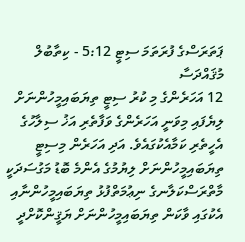ޕަތަރަސްގެ ފުރަތަމަ ސިޓީ 5:12 - ކިތާބުލް މުޤައްދަސާ
12 އަހަރެންގެ މި ކުރު ސިޓީ ތިޔަބައިމީހުންނަށް ލިޔެފައި މިވަނީ އަހަރެންގެ ވަފާތެރި އަޚު ސިލާހުގެ އެހީތެރި ކަމާއެކުގައެވެ. އަދި އަހަރެން މިސިޓީ ތިޔަބައިމީހުންނަށް ލިޔުމުގެ އެންމެ ބޮޑު މަގުސަދަކީ މާތްރަސްކަލާނގެ ނިޢުމަތްފުޅު ތިޔަބައިމީހުންނާއި އެކުގައި ވާކަން ތިޔަބައިމީހުންނަށް ޔަޤީންކޮށްދީ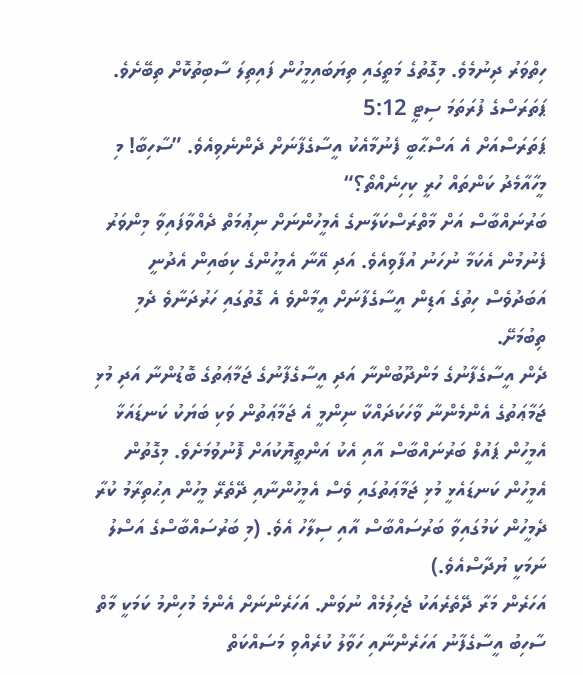ހިތްވަރު ދިނުމެވެ. މިގޮތުގެ މަތީގައި ތިޔަބައިމީހުން ފައިތިލަ ސާބިތުކޮށް ތިބޭށެވެ.
ޕަތަރަސްގެ ފުރަތަމަ ސިޓީ 5:12
ޕަތަރަސްއަށް އެ އަސްޙާބީ ފެނުމާއެކު އީސާގެފާނަށް ދެންނެވިއެވެ. ”ސާހިބާ! މި މީހާއާމެދު ކަންތައް ހުރީ ކިހިނެއްތޯ؟“
ބަރުނައްބާސް އަށް މާތްރަސްކަލާނގެ އެމީހުންނަށް ނިޢުމަތް ދެއްވާފައިވާ މިންވަރު ފެނުމުން އެކަމާ ނުހަނު އުފާވިއެވެ. އަދި އޭނާ އެމީހުންގެ ކިބައިން އެދުނީ އަބަދުވެސް ހިތުގެ އަޑިން އީސާގެފާނަށް އީމާންވެ އެ ގޮތުގައި ހަރުދަނާވެ ދެމި ތިބުމަށޭ.
ދެން އީސާގެފާނުގެ މަންދޫބުންނާ އަދި އީސާގެފާނުގެ ޖަމާޢަތުގެ ބޮޑުންނާ އަދި މުޅި ޖަމާޢަތުގެ އެންމެންނާ ވާހަކަދައްކާ ނިންމީ އެ ޖަމާޢަތުން ވަކި ބަޔަކު ކަނޑައަޅާ އެމީހުން ޕައުލް ބަރުނައްބާސް އާއި އެކު އަންތީޔޮކުއަށް ފޮނުވުމަށެވެ. މިގޮތުން އެމީހުން ކަނޑައެޅީ މުޅި ޖަމާޢަތުގައި ވެސް އެމީހުންނާއި ދޭތެރޭ މީހުން އިޙުތިރާމު ކުރާ ދެމީހުން ކަމުގައިވާ ބަރުސައްބާސް އާއި ސިލާހު އެވެ. (މި ބަރުސައްބާސްގެ އަސްލު ނަމަކީ ޔުދާސްއެވެ.)
އަހަރެން މަރާ ދޭތެރެއަކު ޖެހިލުމެއް ނުވަން. އަހަރެންނަށް އެންމެ މުހިންމު ކަމަކީ މާތް ސާހިބު އީސާގެފާނު އަހަރެންނާއި ހަވާލު ކުރެއްވި މަސައްކަތް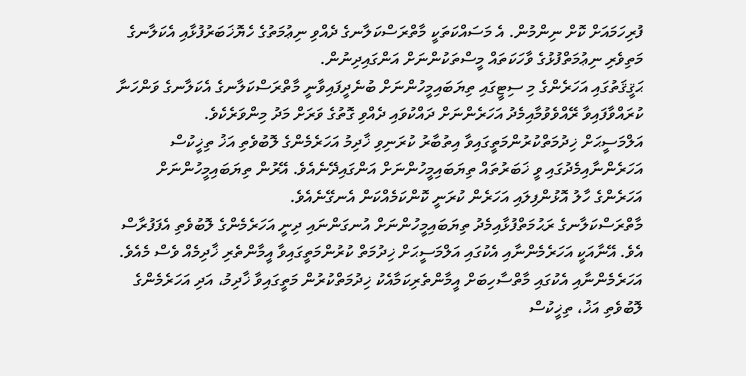ފުރިހަމައަށް ކޮށް ނިންމުން. އެ މަސައްކަތަކީ މާތްރަސްކަލާނގެ ދެއްވި ނިޢުމަތުގެ ހެޔޮޚަބަރުފުޅާއި އެކަލާނގެ މަތިވެރި ނިޢުމަތްފުޅުގެ ވާހަކަތައް މީސްތަކުންނަށް އަންގައިދިނުން.
ޙަޤީޤަތުގައި އަހަރެންގެ މި ސިޓީގައި ތިޔަބައިމީހުންނަށް ބުނެދީފައިވާނީ މާތްރަސްކަލާނގެ އެކަލާނގެ ވަންހަނާ ކުރައްވާފައިވާ ރޭއްވެވުމާއިމެދު އަހަރެންނަށް ދައްކުވައި ދެއްވި ގޮތުގެ ވަރަށް މަދު މިންވަރެކެވެ.
އަލްމަސީޙަށް ޚިދުމަތްކުރުންމަތީގައިވާ އިތުބާރު ކުރަނިވި ޚާދިމު އަހަރެމެންގެ ލޮބުވެތި އަޚު ތިޚީކުސް އަހަރެންނާއިމެދުގައި ވީ ޚަބަރުތައް ތިޔަބައިމީހުންނަށް އަންގައިދޭނެއެވެ. އޭރުން ތިޔަބައިމީހުންނަށް އަހަރެންގެ ހާލު އޮޅުންފިލައި އަހަރެން ކުރަނީ ކޮންކަމެއްކަން އެނގޭނެއެވެ.
މާތްރަސްކަލާނގެ ރަޙުމަތްފުޅާއިމެދު ތިޔަބައިމީހުންނަށް އުނގަންނައި ދިނީ އަހަރެމެންގެ ލޮބުވެތި އެފަފުރާސް އެވެ. އޭނާއަކީ އަހަރެމެންނާއި އެކުގައި އަލްމަސީޙަށް ޚިދުމަތް ކުރުންމަތީގައިވާ އީމާންތެރި ޚާދިމެއް ވެސް މެއެވެ.
އަހަރެމެންނާއި އެކުގައި މާތްސާހިބަށް އީމާންތެރިކަމާއެކު ޚިދުމަތްކުރުން މަތީގައިވާ ޚާދިމު، އަދި އަހަރެމެންގެ ލޮބުވެތި އަޚު، ތިޚީކުސް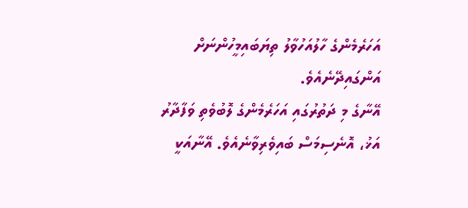އަހަރެމެންގެ ހާލުއަހުވާލު ތިޔަބައިމީހުންނަށް އަންގައިދޭނެއެވެ.
އޭނާގެ މި ދަތުރުގައި އަހަރެމެންގެ ލޮބުވެތި ވަފާދާރު އަޚު، އޮނެސިމަސް ބައިވެރިވާނެއެވެ. އޭނާއަކީ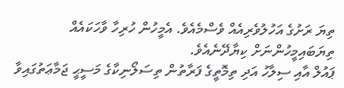ތިޔަ ރަށުގެ އަހުލުވެރިއެއް ވެސްމެއެވެ. އެމީހުން ހުރިހާ ވާހަކައެއް ތިޔަބައިމީހުންނަށް ކިޔާދޭނެއެވެ.
ޕައުލް އާއި ސިލާހު އަދި ތިމޮތީގެ ފަރާތުން ތިސަލޯނިކާގެ މަސީޙީ ޖަމާޢަތުގައިވާ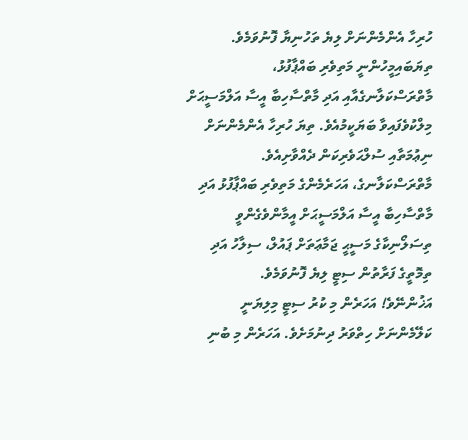ހުރިހާ އެންމެންނަށް ލިޔެ ތަހުނިޔާ ފޮނުވަމެވެ. ތިޔަބައިމީހުންނީ މަތިވެރި ބައްޕާފުޅު، މާތްރަސްކަލާނގެއާއި އަދި މާތްސާހިބާ އީސާ އަލްމަސީޙަށް މިލްކުވެފައިވާ ބަޔަކީމުއެވެ. ތިޔަ ހުރިހާ އެންމެންނަށް ނިޢުމަތާއި ސުލްޙަވެރިކަން ދެއްވާށިއެވެ.
މާތްރަސްކަލާނގެ، އަހަރެމެންގެ މަތިވެރި ބައްޕާފުޅު އަދި މާތްސާހިބާ އީސާ އަލްމަސީޙަށް އީމާންވެގެންވީ ތިސަލޯނިކާގެ މަސީޙީ ޖަމާޢަތަށް ޕައުލް، ސިލާހު އަދި ތިމޮތީގެ ފަރާތުން ސިޓީ ލިޔެ ފޮނުވަމެވެ.
އަޚުންނޭވެ! އަހަރެން މި ކުރު ސިޓީ މިލިޔަނީ ކަލޭމެންނަށް ހިތްވަރު ދިނުމަށެވެ. އަހަރެން މި ބުނި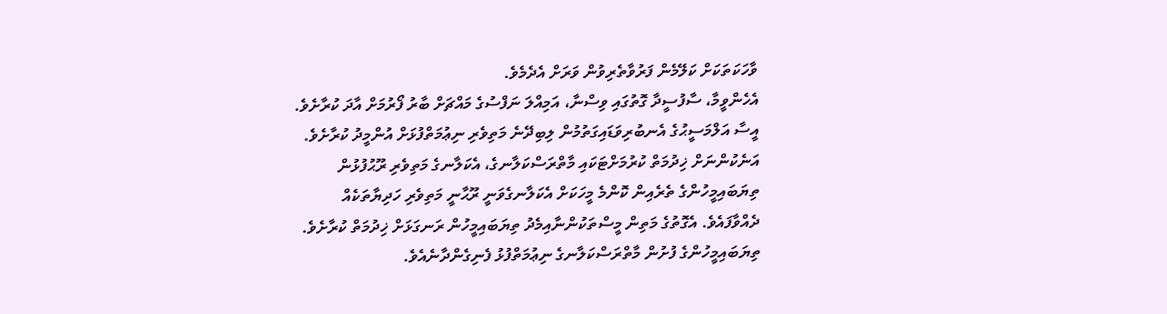ވާހަކަތަކަށް ކަލޭމެން ފަރުވާތެރިވުން ވަރަށް އެދެމެވެ.
އެހެންވީމާ، ސާފުސީދާ ގޮތުގައި ވިސްނާ، އަމިއްލަ ނަފްސުގެ މައްޗަށް ބާރު ފޯރުމަށް އާދަ ކުރާށެވެ. އީސާ އަލްމަސީޙުގެ އެނބުރިވަޑައިގަތުމުން ލިބިދޭނެ މަތިވެރި ނިޢުމަތްފުޅަށް އުންމީދު ކުރާށެވެ.
އަނެކުންނަށް ޚިދުމަތް ކުރުމަށްޓަކައި މާތްރަސްކަލާނގެ، އެކަލާނގެ މަތިވެރި ރޫޙުފުޅުން ތިޔަބައިމީހުންގެ ތެރެއިން ކޮންމެ މީހަކަށް އެކަލާނގެވަނީ ރޫޙާނީ މަތިވެރި ހަދިޔާތަކެއް ދެއްވާފައެވެ. އެގޮތުގެ މަތިން މީސްތަކުންނާއިމެދު ތިޔަބައިމީހުން ރަނގަޅަށް ޚިދުމަތް ކުރާށެވެ. ތިޔަބައިމީހުންގެ ފުށުން މާތްރަސްކަލާނގެ ނިޢުމަތްފުޅު ފެނިގެންދާނެއެވެ.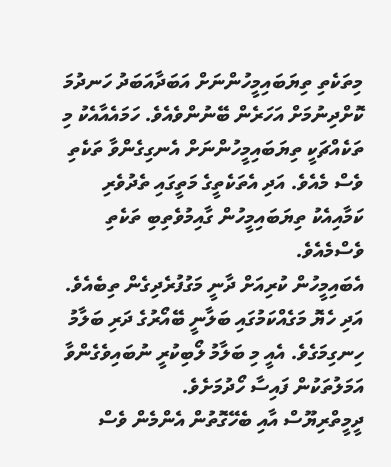މިތަކެތި ތިޔަބައިމީހުންނަށް އަބަދާއަބަދު ހަނދުމަ ކޮށްދިނުމަށް އަހަރެން ބޭނުންވެއެވެ. ހަމައެއާއެކު މި ތަކެއްޗަކީ ތިޔަބައިމީހުންނަށް އެނގިގެންވާ ތަކެތި ވެސް މެއެވެ. އަދި އެތަކެތީގެ މަތީގައި ތެދުވެރި ކަމާއިއެކު ތިޔަބައިމީހުން ގާއިމުވެތިބި ތަކެތި ވެސްމެއެވެ.
އެބައިމީހުން ކުރިއަށް ދާނީ މަގުފުރެދިގެން ތިބެއެވެ. އަދި ހެޔޮ މަގެއްކަމުގައި ބަލާނީ ބޭއޯރުގެ ދަރި ބަލާމު ހިނގިމަގެވެ. އެއީ މި ބަލާމު ލޯބިކުރީ ނުބައިވެގެންވާ އަމަލުތަކުން ފައިސާ ހޯދުމަށެވެ.
ދީމީތްރިޔޫސް އާއި ބެހޭގޮތުން އެންމެން ވެސް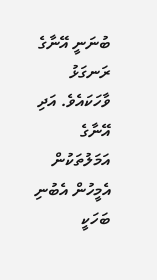ބުނަނީ އޭނާގެ ރަނގަޅު ވާހަކައެވެ. އަދި އޭނާގެ އަމަލުތަކުން އެމީހުން އެބުނި ބަހަކީ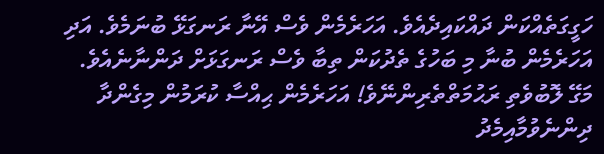ހަގީގަތެއްކަން ދައްކައިދެއެވެ. އަހަރެމެން ވެސް އޭނާ ރަނގަޅޭ ބުނަމެވެ. އަދި އަހަރެމެން ބުނާ މި ބަހުގެ ތެދުކަން ތިބާ ވެސް ރަނގަޅަށް ދަންނާނެއެވެ.
މަގޭ ލޮބުވެތި ރަޙުމަތްތެރިންނޭވެ! އަހަރެމެން ޙިއްސާ ކުރަމުން މިގެންދާ ދިންނެވުމާއިމެދު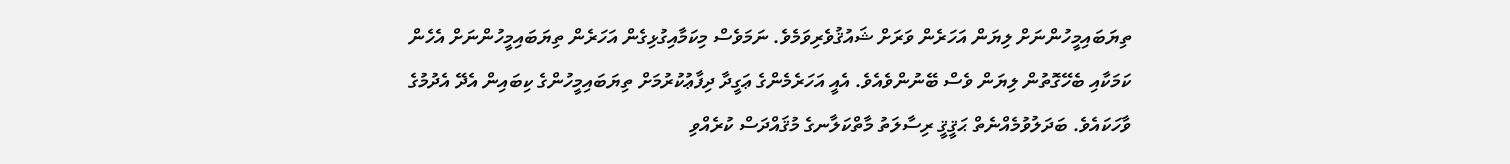ތިޔަބައިމީހުންނަށް ލިޔަން އަހަރެން ވަރަށް ޝައުޤުވެރިވަމެވެ. ނަމަވެސް މިކަމާއިގުޅިގެން އަހަރެން ތިޔަބައިމީހުންނަށް އެހެން ކަމަކާއި ބެހޭގޮތުން ލިޔަން ވެސް ބޭނުންވެއެވެ. އެއީ އަހަރެމެންގެ ޢަގީދާ ދިފާޢުކުރުމަށް ތިޔަބައިމީހުންގެ ކިބައިން އެދޭ އެދުމުގެ ވާހަކައެވެ. ބަދަލުވުމެއްނެތް ޙަޤީޤީ ރިސާލަތު މާތްކަލާނގެ މުޤައްދަސް ކުރެއްވި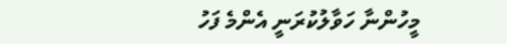މީހުންނާ ހަވާލުކުރަނީ އެންމެ ފަހު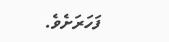ފަހަރަށެވެ.